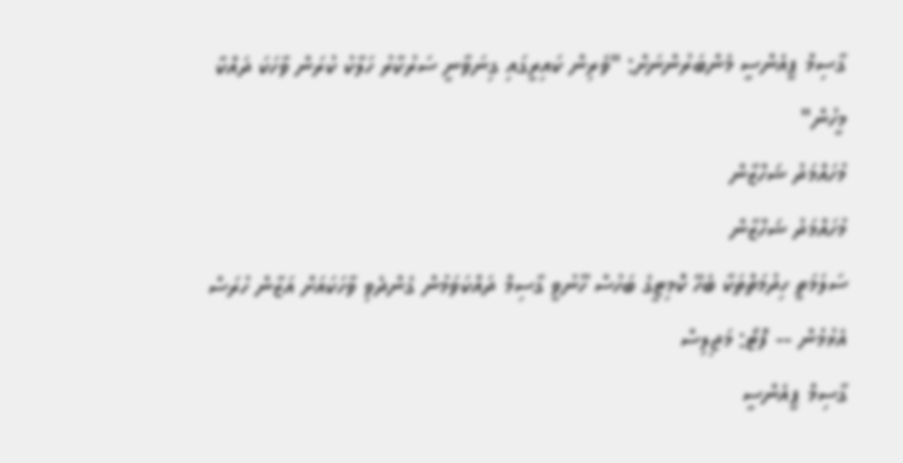ގާސިމް ޕީއެންސީ މެންބަރުންނަށް: "ވެރިން ކައިރީގައި ގިނަވާނީ ސަރުކާރު ހަލާކު ކުރަން ވާހަކަ ދައްކާ މީހުން"
މުހައްމަދު ޝަހްޒާން
މުހައްމަދު ޝަހްޒާން
ސަލަމަތީ ހިދުމަތްތަކާ ބެހޭ ކޮމިޓީގެ ބަހުސް ހޫނުވީ ގާސިމް ދައްކަވަމުން ގެންދެވި ވާހަކައަށް އަޒާން ހުރަސް އެޅުމުން -- ފޮޓޯ: މަޖިލިސް
ގާސިމް ޕީއެންސީ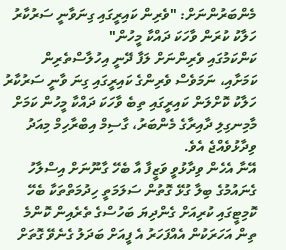މެންބަރުންނަށް: "ވެރިން ކައިރީގައި ގިނަވާނީ ސަރުކާރު ހަލާކު ކުރަން ވާހަކަ ދައްކާ މީހުން"
ކަންކަމުގައި ވެރިންނަށް ލަފާ ދޭނީ އިހުލާސްތެރިން ކަމަށާއި، ނަމަވެސް ވެރިންގެ ކައިރީގައި ގިނަ ވާނީ ސަރުކާރު ހަލާކު ކޮށްލަން ކައިރީގައި ތިބެ ވާހަކަ ދައްކާ މީހުން ކަމަށް މާމިނގިލި ދާއިރާގެ މެންބަރު، ގާސިމް އިބްރާހިމް މިއަދު ވިދާޅުވެއްޖެ އެވެ.
އޭނާ އެހެން ވިދާޅުވީ ވަޒީފާ އާ ބެހޭ ގާނޫނަށް އިސްލާހު ގެނައުމުގެ ބިލާ ގުޅޭ ގޮތުން ސަލަމަތީ ހިދުމަތްތަކާ ބެހޭ ކޮމިޓީގައި ކުރިއަށް ގެންދިޔަ ބަހުސްގެ ތެރެއިން ކޮންމެ ތިން އަހަރަކުން އެއްފަހަރު އެ ފީއަށް ބަދަލު ގެނެވޭ ގޮތަށް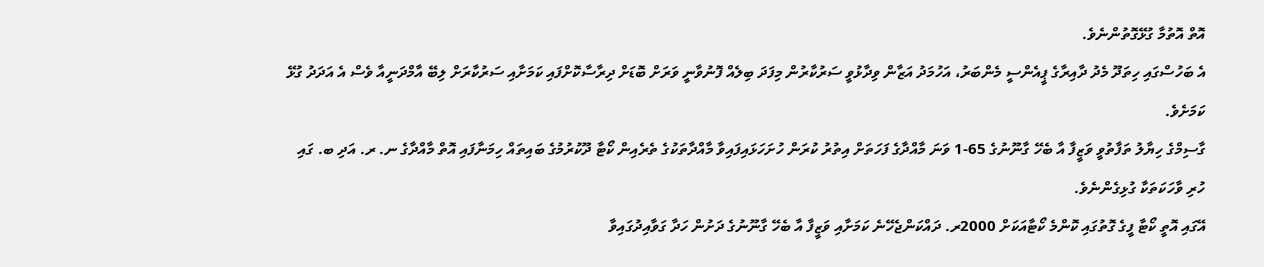އޮތް އޮތުމާ ގުޅޭގޮތުންނެވެ.
އެ ބަހުސްގައި ހިތަދޫ މެދު ދާއިރާގެ ޕީއެންސީ މެންބަރު، އަހުމަދު އަޒާން ވިދާޅުވީ ސަރުކާރުން މިފަދަ ބިލެއް ފޮނުވާނީ ވަރަށް ބޮޑަށް ދިރާސާކޮށްފައި ކަމަށާއި ސަރުކާރަށް ލިބޭ އާމްދަނީއާ ވެސް އެ އަދަދު ގުޅޭ ކަމަށެވެ.
ގާސިމްގެ ހިޔާލު ތަފާތުވީ ވަޒީފާ އާ ބެހޭ ގާނޫނުގެ 65-1 ވަނަ މާއްދާގެ ފަހަތަށް އިތުރު ކުރަން ހުށަހަޅައިފައިވާ މާއްދާތަކުގެ ތެރެއިން ކޯޓާ ދޫކުރުމުގެ ބައިތައް ހިމަނާފައި އޮތް މާއްދާގެ ނ. ރ. އަދި ބ. ގައި ހުރި ވާހަކަތަކާ ގުޅިގެންނެވެ.
އޭގައި އޮތީ ކޯޓާ ފީގެ ގޮތުގައި ކޮންމެ ކޯޓާއަކަށް 2000ރ. ދައްކަންޖެހޭނެ ކަމަށާއި ވަޒީފާ އާ ބެހޭ ގާނޫނުގެ ދަށުން ހަދާ ގަވާއިދުގައިވާ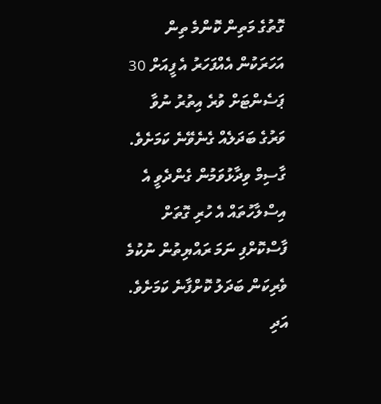ގޮތުގެ މަތިން ކޮންމެ ތިން އަހަރަކުން އެއްފަހަރު އެ ފީއަށް 30 ޕަސެންޓަށް ވުރެ އިތުރު ނުވާ ވަރުގެ ބަދަލެއް ގެނެވޭނެ ކަމަށެވެ.
ގާސިމް ވިދާޅުވަމުން ގެންދެވީ އެ އިސްލާހުތައް އެ ހުރި ގޮތަށް ފާސްކޮށްފި ނަމަ ރައްޔިތުން ނުކުމެ ވެރިކަން ބަދަލު ކޮށްފާނެ ކަމަށެވެ. އަދި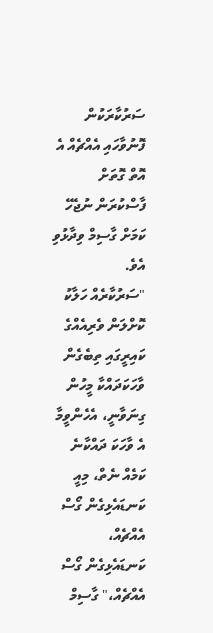ސަރުކާރަކުން ފޮނުވާހައި އެއްޗެއް އެ އޮތް ގޮތަށް ފާސްކުރަން ނުޖެހޭ ކަމަށް ގާސިމް ވިދާޅުވި އެވެ.
"ސަރުކާރެއް ހަލާކު ކޮށްލަން ވެރިއެއްގެ ކައިރީގައި ތިބެގެން ވާހަކަދައްކާ މީހުން ގިނަވާނީ، އެހެންވީމާ އެ ވާހަކަ ދައްކާނެ ކަމެއް ނެތް، މިއީ ކަނޑައެޅިގެން ގޯސް އެއްޗެއް، ކަނޑައެޅިގެން ގޯސް އެއްޗެއް،" ގާސިމް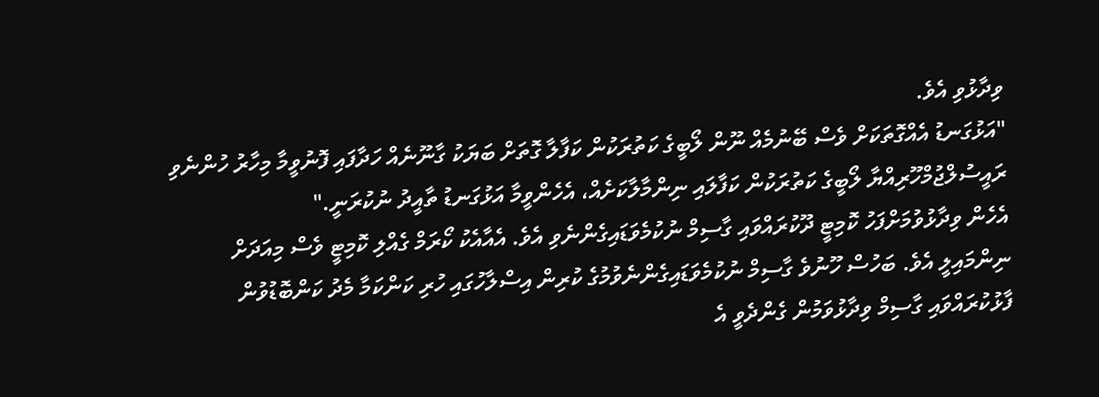ވިދާޅުވި އެވެ.
"އަޅުގަނޑު އެއްގޮތަކަށް ވެސް ބޭނުމެއް ނޫން ލޯބީގެ ކަތުރަކުން ކަފާލާ ގޮތަށް ބަޔަކު ގާނޫނެއް ހަދާފައި ފޮނުވީމާ މިހާރު ހުންނެވި ރައީސުލްޖުމްހޫރިއްޔާ ލޯބީގެ ކަތުރަކުން ކަފާލައި ނިންމާލާކަށެއް، އެހެންވީމާ އަޅުގަނޑު ތާއީދު ނުކުރަނީ."
އެހެން ވިދާޅުވުމަށްފަހު ކޮމިޓީ ދޫކުރައްވައި ގާސިމް ނުކުމެވަޑައިގެންނެވި އެވެ. އެއާއެކު ކޯރަމް ގެއްލި ކޮމިޓީ ވެސް މިއަދަށް ނިންމައިލީ އެވެ. ބަހުސް ހޫނުވެ ގާސިމް ނުކުމެވަޑައިގެންނެވުމުގެ ކުރިން އިސްލާހުގައި ހުރި ކަންކަމާ މެދު ކަންބޮޑުވުން ފާޅުކުރައްވައި ގާސިމް ވިދާޅުވަމުން ގެންދެވީ އެ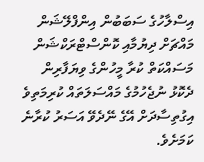އިސްލާހުގެ ސަބަބުން އިންފްލޭޝަން މައްޗަށް ދިޔުމާއި ކޮންސްޓްރަކްޝަން މަސައްކަތް ކުރާ މީހުންގެ ވިޔަފާރިން ދެކޮޅު ނުޖެހުމުގެ މައްސަލަތައް ކުރިމަތިވެ އިގުތިސާދަށް އޭގެ ނޭދެވޭ އަސަރު ކުރާނެ ކަމަށެވެ.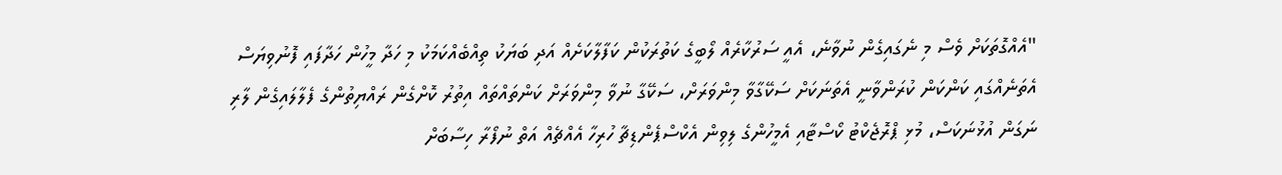"އެއްގޮތަކަށް ވެސް މި ނެގައިގެން ނުވާނެ، އެއީ ސަރުކާރެއް ލޯބީގެ ކަތުރަކުން ކަފާލާކަށެއް އަދި ބަޔަކު ތިއްބެއްކަމަކު މި ހަދާ މީހުން ހަދާފައި ފޮނުވިޔަސް އެތަނެއްގައި ކަންކަން ކުރަންވާނީ އެތަނަކަށް ސަކޭގާވާ މިންވަރަށް، ސަކޭގާ ނުވާ މިންވަރަށް ކަންތައްތައް އިތުރު ކޮށްގެން ރައްޔިތުންގެ ފެލާލައިގެން ލާރި ނަގަން އުޅުނަކަސް، މުޅި ޕްރޮޖެކްޓު ކޯސްޓާއި އެމީހުންގެ ލިވިން އެކްސްޕެންޑިޗާ ހުރިހާ އެއްޗެއް އަތް ނުފޯރާ ހިސާބަށް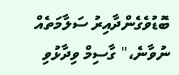ބޮޑުވެގެންދާއިރު ސަލާމަތެއް ނުވާނެ،" ގާސިމް ވިދާޅުވި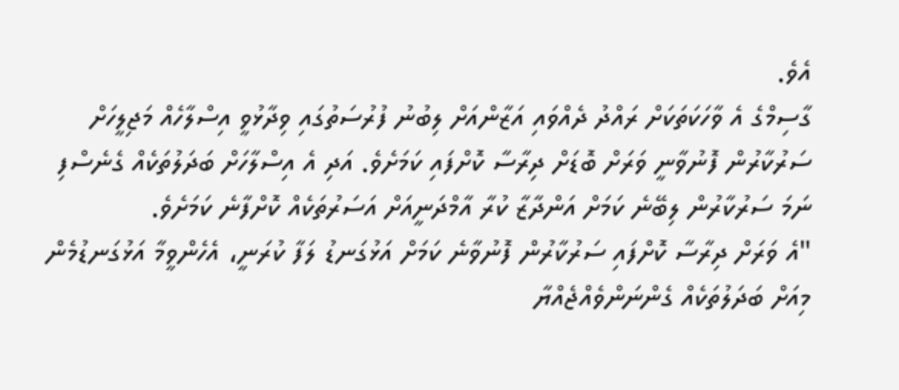އެވެ.
ގާސިމްގެ އެ ވާހަކަތަކަށް ރައްދު ދެއްވައި އަޒާންއަށް ލިބުނު ފުރުސަތުގައި ވިދާޅުވީ އިސްލާހެއް މަޖިލީހަށް ސަރުކާރުން ފޮނުވާނީ ވަރަށް ބޮޑަށް ދިރާސާ ކޮށްފައި ކަމަށެވެ. އަދި އެ އިސްލާހަށް ބަދަލުތަކެއް ގެނެސްފި ނަމަ ސަރުކާރުން ލިބޭނެ ކަމަށް އަންދާޒާ ކުރާ އާމްދަނީއަށް އަސަރުތަކެއް ކޮށްފާނެ ކަމަށެވެ.
"އެ ވަރަށް ދިރާސާ ކޮށްފައި ސަރުކާރުން ފޮނުވާނެ ކަމަށް އަޅުގަނޑު ލަފާ ކުރަނީ، އެހެންވީމާ އަޅުގަނޑުމެން މިއަށް ބަދަލުތަކެއް ގެންނަންވެއްޖެއްޔާ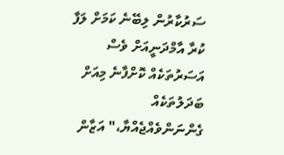ސަރުކާރުން ލިބޭނެ ކަމަށް ލަފާ ކުރާ އާމްދަނީއަށް ވެސް އަސަރުތަކެއް ކޮށްފާނެ މިއަށް ބަދަލުތަކެއް ގެންނަންވެއްޖެއްޔާ،" އަޒާން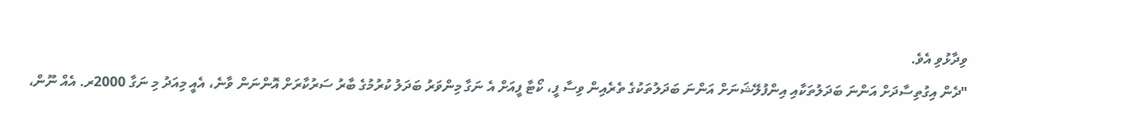ވިދާޅުވި އެވެ.
"ދެން އިގުތިސާދަށް އަންނަ ބަދަލުތަކާއި އިންފުލޭޝަނަށް އަންނަ ބަދަލުތަކުގެ ތެރެއިން ވިސާ ފީ، ކޯޓާ ފީއަށް އެ ނަގާ މިންވަރު ބަދަލު ކުރުމުގެ ބާރު ސަރުކާރަށް އޮންނަން ވާނެ، އެއީ މިއަދު މި ނަގާ 2000ރ. އެއް ނޫން،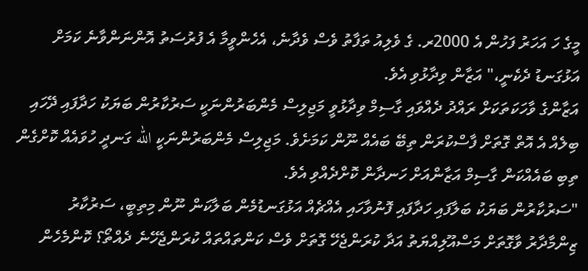މީގެ ހަ އަހަރު ފަހުން އެ 2000ރ. ގެ ވެލިއު ތަފާތު ވެސް ވެދާނެ، އެހެންވީމާ އެ ފުރުސަތު އޮންނަންވާނެ ކަމަށް އަޅުގަނޑު ދެކެނީ،" އަޒާން ވިދާޅުވި އެވެ.
އަޒާންގެ ވާހަކަތަކަށް ރައްދު ދެއްވައި ގާސިމް ވިދާޅުވީ މަޖިލިސް މެންބަރުންނަކީ ސަރުކާރުން ބަޔަކު ހަދާފައި ދޭހައި ބިލެއް އެ އޮތް ގޮތަށް ފާސްކުރަން ތިބޭ ބައެއް ނޫން ކަމަށެވެ. މަޖިލިސް މެންބަރުންނަކީ الله ގަނދީ ހުވައެއް ކޮށްގެން ތިބި ބައެއްކަން ގާސިމް އަޒާންއަށް ހަނދާން ކޮށްދެއްވި އެވެ.
"ސަރުކާރުން ބަޔަކު ބަލާފައި ހަދާފައި ފޮނުވާހައި އެއްޗެއް އަޅުގަނޑުމެން ބަލާކަން ނޫން މިތިބީ، ސަރުކާރު ޒިންމާދާރު ވާގޮތަށް މަސްއޫލިއްޔަތު އަދާ ކުރަންޖެހޭ ގޮތަށް ވެސް ކަންތައްތައް ކުރަންޖެހޭނެ ދެއްތޯ؟ ކޮންމެހެން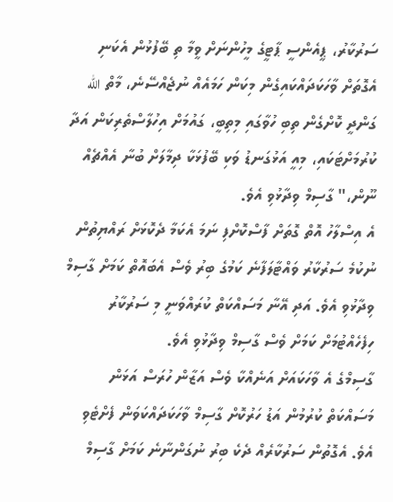ސަރުކާރު، ޕީއެންސީ ޕާޓީގެ މީހުންނަށް ވީމާ ތި ބޭފުޅުން އެކަނި އެގޮތަށް ވާހަކަދައްކައިގެން މިކަން ހަމައެއް ނުޖެއްސޭނެ، މާތް الله ގަންދީ ކޮށްގެން ތިބި ހުވާގައި މިތިބީ، ގައުމަށް އިހުލާސްތެރިކަން އަދާ ކުރުމަށްޓަކައި، މިއީ އަޅުގަނޑު ވަކި ބޭފުޅަކާ ދިމާލަށް ބުނާ އެއްޗެއް ނޫން،" ގާސިމް ވިދާޅުވި އެވެ.
އެ އިސްލާހު އޮތް ގޮތަށް ފާސްކޮށްފި ނަމަ އެކަމާ ދެކޮޅަށް ރައްޔިތުން ނުކުމެ ސަރުކާރު ވައްޓާލަފާނެ ކަމުގެ ބިރު ވެސް އެބައޮތް ކަމަށް ގާސިމް ވިދާޅުވި އެވެ. އަދި އޭނާ މަސައްކަތް ކުރައްވަނީ މި ސަރުކާރު ހިފެހެއްޓުމަށް ކަމަށް ވެސް ގާސިމް ވިދާޅުވި އެވެ.
ގާސިމްގެ އެ ވާހަކައަށް އަނެއްކާ ވެސް އަޒާން ހުރަސް އަޅަން މަސައްކަތް ކުރުމުން އަޑު ހަރުކޮށް ގާސިމް ވާހަކަދައްކަވަން ފެށްޓެވި އެވެ. އެގޮތުން ސަރުކާރެއް ދެކެ ބިރު ނުގަންނާނެ ކަމަށް ގާސިމް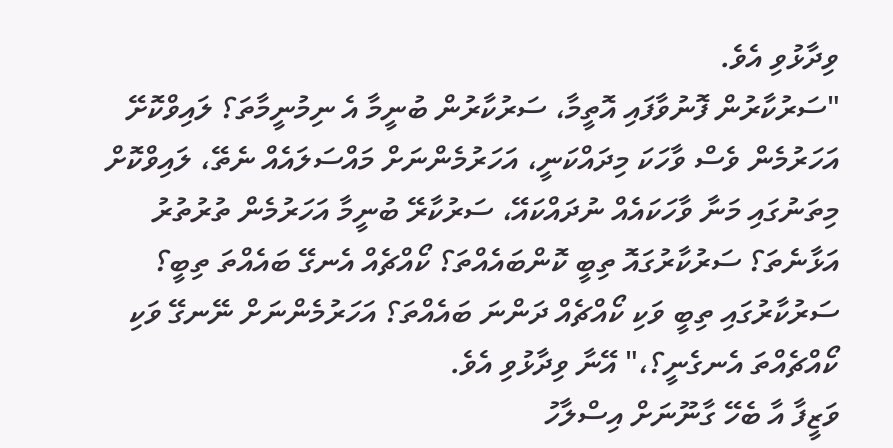ވިދާޅުވި އެވެ.
"ސަރުކާރުން ފޮނުވާފައި އޮތީމާ، ސަރުކާރުން ބުނީމާ އެ ނިމުނީމާތަ؟ ލައިވްކޮށޭ އަހަރުމެން ވެސް ވާހަކަ މިދައްކަނީ، އަހަރުމެންނަށް މައްސަލައެއް ނެތޭ، ލައިވްކޮށް މިތަނުގައި މަނާ ވާހަކައެއް ނުދައްކައޭ، ސަރުކާރޭ ބުނީމާ އަހަރުމެން ތުރުތުރު އަޅާނެތަ؟ ސަރުކާރުގައޮ ތިބީ ކޮންބައެއްތަ؟ ކޯއްޗެއް އެނގޭ ބައެއްތަ ތިބީ؟ ސަރުކާރުގައި ތިބީ ވަކި ކޯއްޗެއް ދަންނަ ބައެއްތަ؟ އަހަރުމެންނަށް ނޭނގޭ ވަކި ކޯއްޗެއްތަ އެނގެނީ؟،" އޭނާ ވިދާޅުވި އެވެ.
ވަޒީފާ އާ ބެހޭ ގާނޫނަށް އިސްލާހު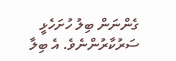ގެންނަން ބިލު ހުށަހެޅީ ސަރުކާރުންނެވެ. އެ ބިލާ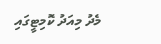މެދު މިއަދު ކޮމިޓީގައި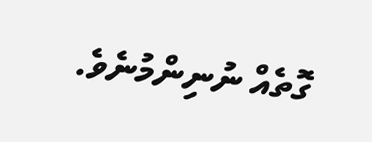ގޮތެއް ނުނިންމުނެވެ.